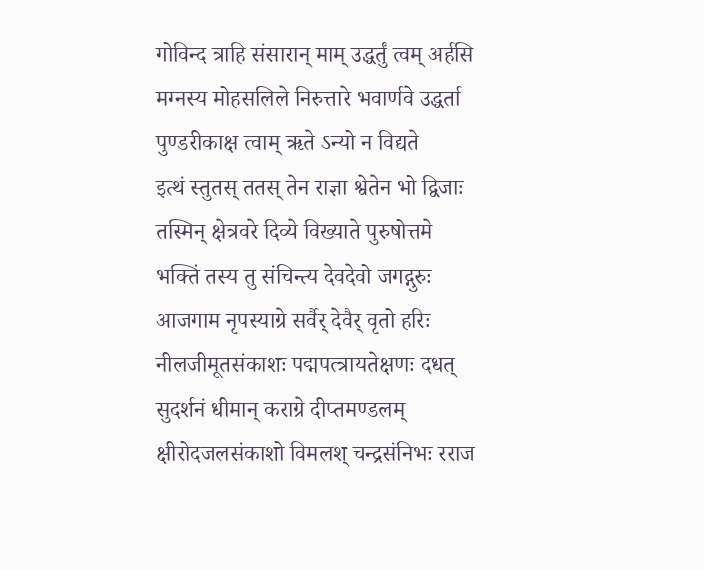गोविन्द त्राहि संसारान् माम् उद्धर्तुं त्वम् अर्हसि मग्नस्य मोहसलिले निरुत्तारे भवार्णवे उद्धर्ता पुण्डरीकाक्ष त्वाम् ऋते ऽन्यो न विद्यते
इत्थं स्तुतस् ततस् तेन राज्ञा श्वेतेन भो द्विजाः तस्मिन् क्षेत्रवरे दिव्ये विख्याते पुरुषोत्तमे
भक्तिं तस्य तु संचिन्त्य देवदेवो जगद्गुरुः आजगाम नृपस्याग्रे सर्वैर् देवैर् वृतो हरिः
नीलजीमूतसंकाशः पद्मपत्त्रायतेक्षणः दधत् सुदर्शनं धीमान् कराग्रे दीप्तमण्डलम्
क्षीरोदजलसंकाशो विमलश् चन्द्रसंनिभः रराज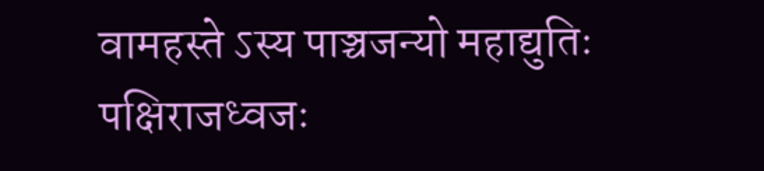वामहस्ते ऽस्य पाञ्चजन्यो महाद्युतिः
पक्षिराजध्वजः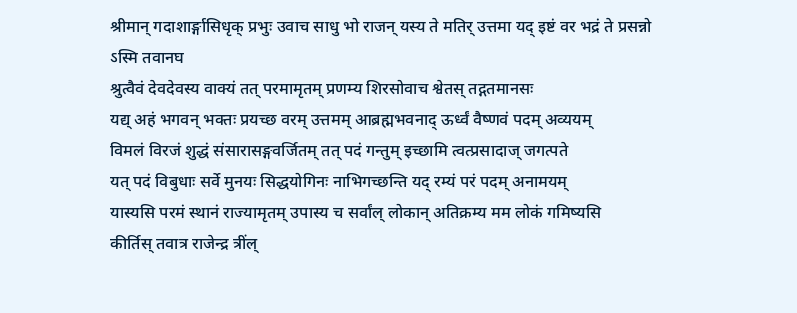श्रीमान् गदाशार्ङ्गासिधृक् प्रभुः उवाच साधु भो राजन् यस्य ते मतिर् उत्तमा यद् इष्टं वर भद्रं ते प्रसन्नो ऽस्मि तवानघ
श्रुत्वैवं देवदेवस्य वाक्यं तत् परमामृतम् प्रणम्य शिरसोवाच श्वेतस् तद्गतमानसः
यद्य् अहं भगवन् भक्तः प्रयच्छ वरम् उत्तमम् आब्रह्मभवनाद् ऊर्ध्वं वैष्णवं पदम् अव्ययम्
विमलं विरजं शुद्धं संसारासङ्गवर्जितम् तत् पदं गन्तुम् इच्छामि त्वत्प्रसादाज् जगत्पते
यत् पदं विबुधाः सर्वे मुनयः सिद्धयोगिनः नाभिगच्छन्ति यद् रम्यं परं पदम् अनामयम्
यास्यसि परमं स्थानं राज्यामृतम् उपास्य च सर्वांल् लोकान् अतिक्रम्य मम लोकं गमिष्यसि
कीर्तिस् तवात्र राजेन्द्र त्रींल्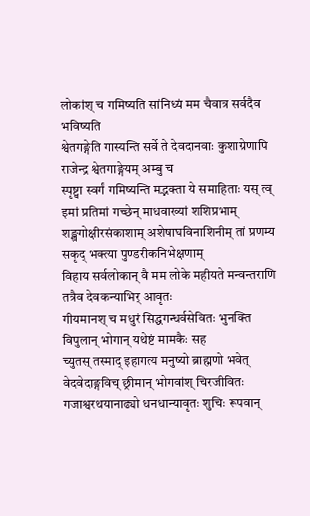लोकांश् च गमिष्यति सांनिध्यं मम चैवात्र सर्वदैव भविष्यति
श्वेतगङ्गेति गास्यन्ति सर्वे ते देवदानवाः कुशाग्रेणापि राजेन्द्र श्वेतगाङ्गेयम् अम्बु च
स्पृष्ट्वा स्वर्गं गमिष्यन्ति मद्भक्ता ये समाहिताः यस् त्व् इमां प्रतिमां गच्छेन् माधवाख्यां शशिप्रभाम्
शङ्खगोक्षीरसंकाशाम् अशेषाघविनाशिनीम् तां प्रणम्य सकृद् भक्त्या पुण्डरीकनिभेक्षणाम्
विहाय सर्वलोकान् वै मम लोके महीयते मन्वन्तराणि तत्रैव देवकन्याभिर् आवृतः
गीयमानश् च मधुरं सिद्धगन्धर्वसेवितः भुनक्ति विपुलान् भोगान् यथेष्टं मामकैः सह
च्युतस् तस्माद् इहागत्य मनुष्यो ब्राह्मणो भवेत् वेदवेदाङ्गविच् छ्रीमान् भोगवांश् चिरजीवितः
गजाश्वरथयानाढ्यो धनधान्यावृतः शुचिः रूपवान्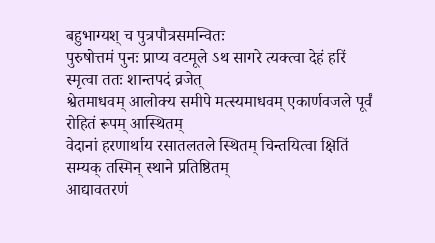बहुभाग्यश् च पुत्रपौत्रसमन्वितः
पुरुषोत्तमं पुनः प्राप्य वटमूले ऽथ सागरे त्यक्त्वा देहं हरिं स्मृत्वा ततः शान्तपदं व्रजेत्
श्वेतमाधवम् आलोक्य समीपे मत्स्यमाधवम् एकार्णवजले पूर्वं रोहितं रूपम् आस्थितम्
वेदानां हरणार्थाय रसातलतले स्थितम् चिन्तयित्वा क्षितिं सम्यक् तस्मिन् स्थाने प्रतिष्ठितम्
आद्यावतरणं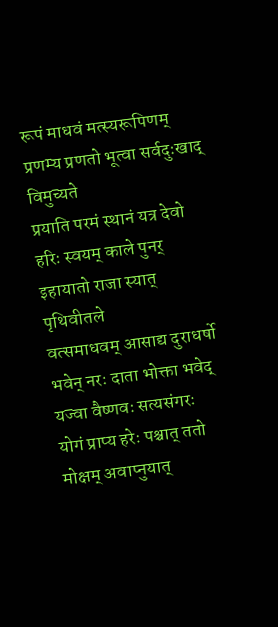रूपं माधवं मत्स्यरूपिणम् प्रणम्य प्रणतो भूत्वा सर्वदुःखाद् विमुच्यते
प्रयाति परमं स्थानं यत्र देवो हरिः स्वयम् काले पुनर् इहायातो राजा स्यात् पृथिवीतले
वत्समाधवम् आसाद्य दुराधर्षो भवेन् नरः दाता भोक्ता भवेद् यज्वा वैष्णवः सत्यसंगरः
योगं प्राप्य हरेः पश्चात् ततो मोक्षम् अवाप्नुयात्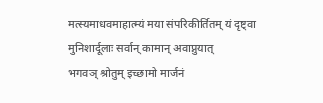मत्स्यमाधवमाहात्म्यं मया संपरिकीर्तितम् यं दृष्ट्वा मुनिशार्दूलाः सर्वान् कामान् अवाप्नुयात्
भगवञ् श्रोतुम् इच्छामो मार्जनं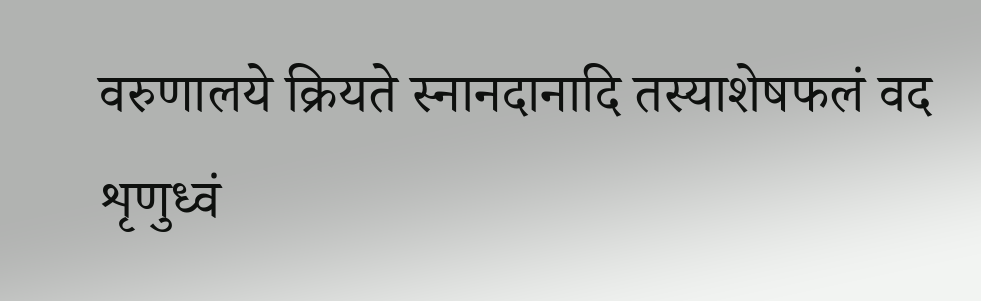वरुणालये क्रियते स्नानदानादि तस्याशेषफलं वद
शृणुध्वं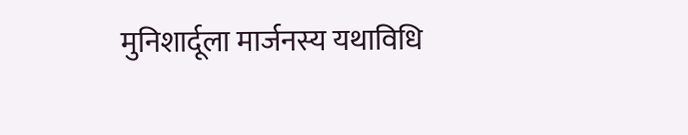मुनिशार्दूला मार्जनस्य यथाविधि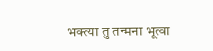भक्त्या तु तन्मना भूत्वा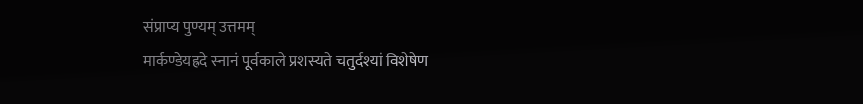संप्राप्य पुण्यम् उत्तमम्
मार्कण्डेयह्रदे स्नानं पूर्वकाले प्रशस्यते चतुर्दश्यां विशेषेण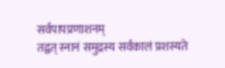सर्वपापप्रणाशनम्
तद्वत् स्नानं समुद्रस्य सर्वकालं प्रशस्यते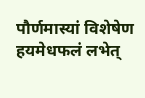पौर्णमास्यां विशेषेण हयमेधफलं लभेत्